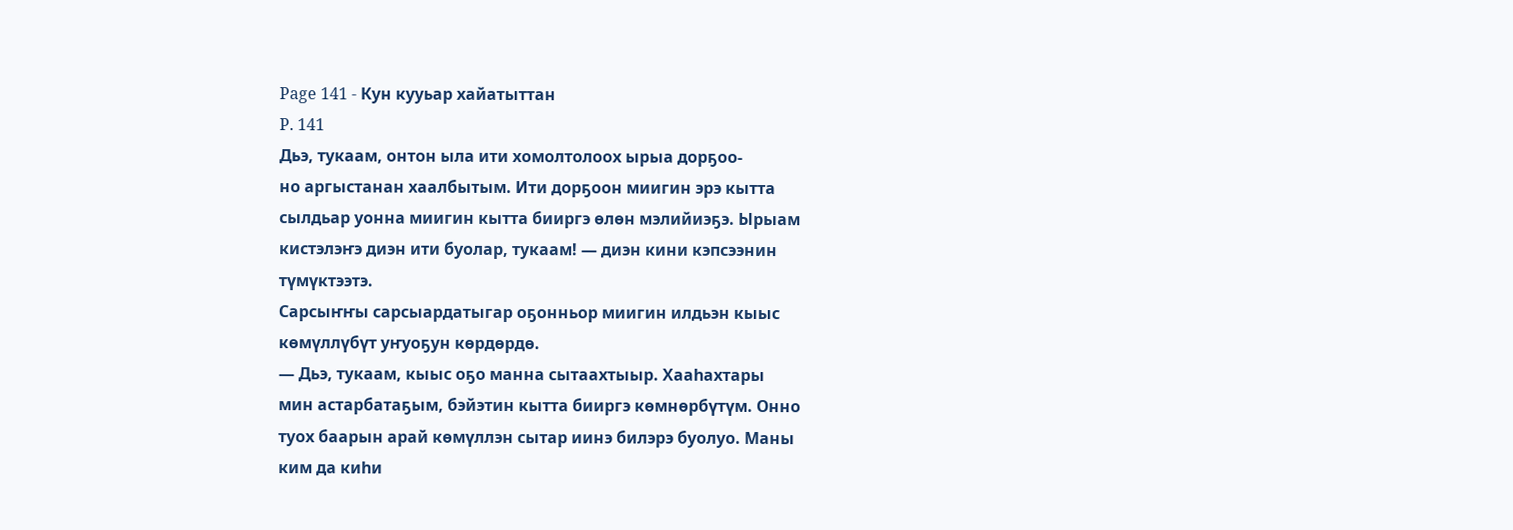Page 141 - Кун кууьар хайатыттан
P. 141
Дьэ, тукаам, онтон ыла ити хомолтолоох ырыа дорҕоо-
но аргыстанан хаалбытым. Ити дорҕоон миигин эрэ кытта
сылдьар уонна миигин кытта бииргэ өлөн мэлийиэҕэ. Ырыам
кистэлэҥэ диэн ити буолар, тукаам! — диэн кини кэпсээнин
түмүктээтэ.
Сарсыҥҥы сарсыардатыгар оҕонньор миигин илдьэн кыыс
көмүллүбүт уҥуоҕун көрдөрдө.
— Дьэ, тукаам, кыыс оҕо манна сытаахтыыр. Хааһахтары
мин астарбатаҕым, бэйэтин кытта бииргэ көмнөрбүтүм. Онно
туох баарын арай көмүллэн сытар иинэ билэрэ буолуо. Маны
ким да киһи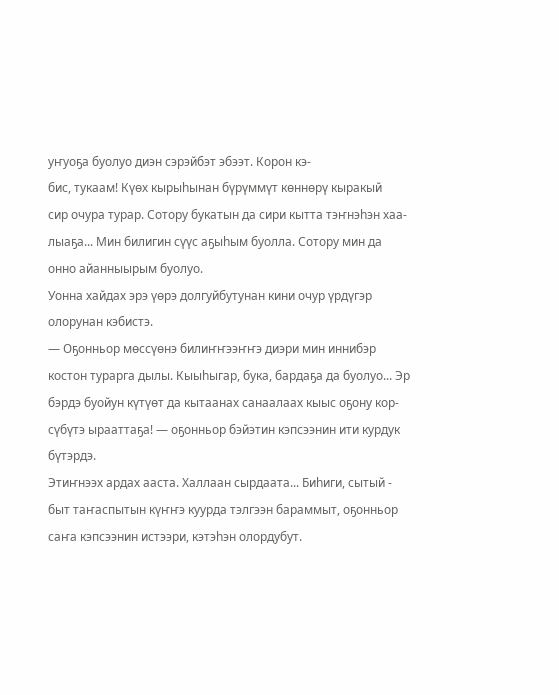уҥуоҕа буолуо диэн сэрэйбэт эбээт. Корон кэ-
бис, тукаам! Күөх кырыһынан бүрүммүт көннөрү кыракый
сир очура турар. Сотору букатын да сири кытта тэҥнэһэн хаа-
лыаҕа... Мин билигин сүүс аҕыһым буолла. Сотору мин да
онно айанныырым буолуо.
Уонна хайдах эрэ үөрэ долгуйбутунан кини очур үрдүгэр
олорунан кэбистэ.
— Оҕонньор мөссүөнэ билиҥҥээҥҥэ диэри мин иннибэр
костон турарга дылы. Кыыһыгар, бука, бардаҕа да буолуо... Эр
бэрдэ буойун күтүөт да кытаанах санаалаах кыыс оҕону кор-
сүбүтэ ырааттаҕа! — оҕонньор бэйэтин кэпсээнин ити курдук
бүтэрдэ.
Этиҥнээх ардах ааста. Халлаан сырдаата... Биһиги, сытый -
быт таҥаспытын күҥҥэ куурда тэлгээн бараммыт, оҕонньор
саҥа кэпсээнин истээри, кэтэһэн олордубут.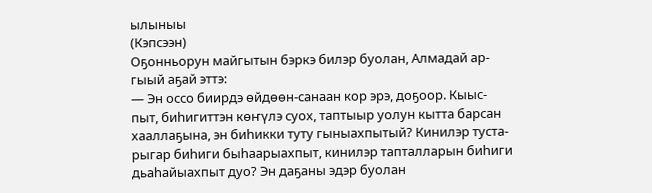ылыныы
(Кэпсээн)
Оҕонньорун майгытын бэркэ билэр буолан, Алмадай ар-
гыый аҕай эттэ:
— Эн оссо биирдэ өйдөөн-санаан кор эрэ, доҕоор. Кыыс-
пыт, биһигиттэн көҥүлэ суох, таптыыр уолун кытта барсан
хааллаҕына, эн биһикки туту гыныахпытый? Кинилэр туста-
рыгар биһиги быһаарыахпыт, кинилэр тапталларын биһиги
дьаһайыахпыт дуо? Эн даҕаны эдэр буолан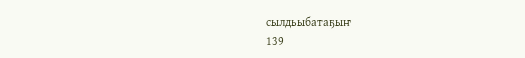сылдьыбатаҕыҥ
139